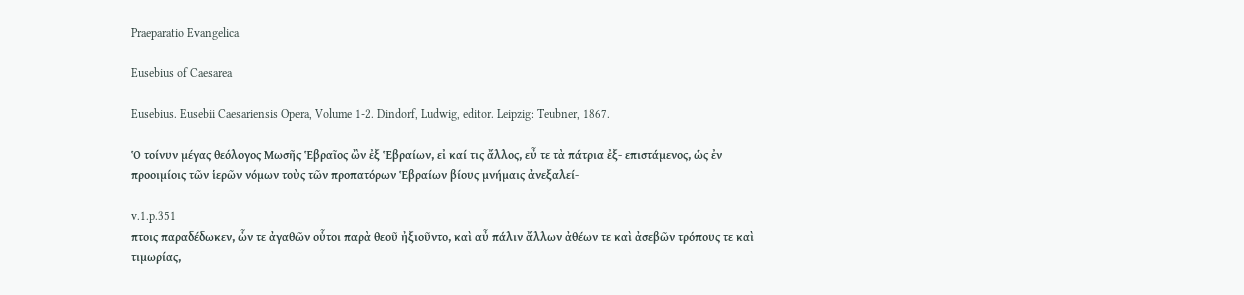Praeparatio Evangelica

Eusebius of Caesarea

Eusebius. Eusebii Caesariensis Opera, Volume 1-2. Dindorf, Ludwig, editor. Leipzig: Teubner, 1867.

Ὁ τοίνυν μέγας θεόλογος Μωσῆς Ἑβραῖος ὢν ἐξ Ἑβραίων, εἰ καί τις ἄλλος, εὖ τε τὰ πάτρια ἐξ- επιστάμενος, ὡς ἐν προοιμίοις τῶν ἱερῶν νόμων τοὺς τῶν προπατόρων Ἑβραίων βίους μνήμαις ἀνεξαλεί-

v.1.p.351
πτοις παραδέδωκεν, ὧν τε ἀγαθῶν οὗτοι παρὰ θεοῦ ἠξιοῦντο, καὶ αὖ πάλιν ἄλλων ἀθέων τε καὶ ἀσεβῶν τρόπους τε καὶ τιμωρίας,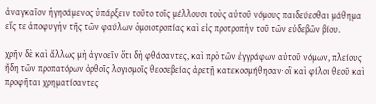ἀναγκαῖον ἡγησάμενος ὑπάρξειν τοῦτο τοῖς μέλλουσι τοὺς αὐτοῦ νόμους παιδεύεσθαι μάθημα εἴς τε ἀποφυγὴν τῆς τῶν φαύλων ὁμοιοτροπίας καὶ εἰς προτροπὴν τοῦ τῶν εὐδεβῶν βίου.

χρῆν δὲ καὶ ἄλλως μὴ ἀγνοεῖν ὅτι δὴ φθάσαντες, καὶ πρὸ τῶν ἐγγράφων αὐτοῦ νόμων, πλείους ἤδη τῶν προπατόρων ὀρθοῖς λογισμοῖς θεοσεβείας ἀρετῇ κατεκοσμήθησαν· οἳ καὶ φίλοι θεοῦ καὶ προφῆται χρηματίσαντες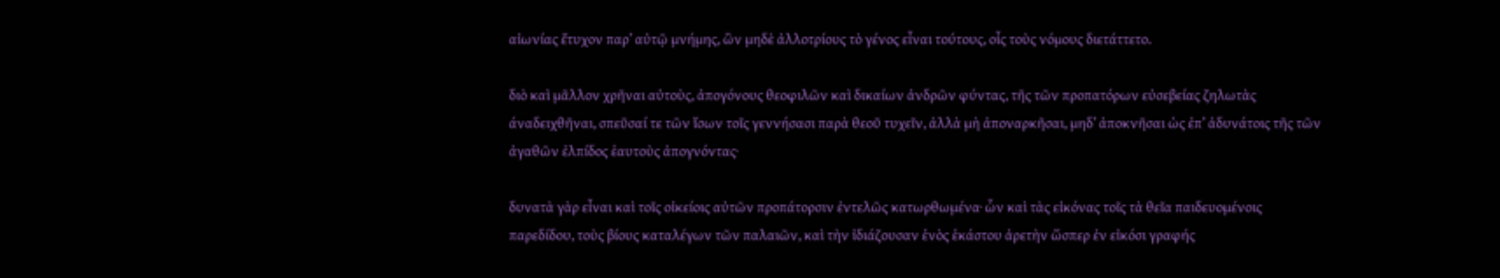αἰωνίας ἔτυχον παρ’ αὐτῷ μνήμης, ὣν μηδὲ ἀλλοτρίους τὸ γένος εἶναι τούτους, οἶς τοὺς νόμους διετάττετο.

διὸ καὶ μᾶλλον χρῆναι αὐτοὺς, ἀπογόνους θεοφιλῶν καὶ δικαίων ἀνδρῶν φύντας, τῆς τῶν προπατόρων εὐσεβείας ζηλωτὰς άναδειχθῆναι, σπεῦσαί τε τῶν ἴσων τοῖς γεννήσασι παρὰ θεοῦ τυχεῖν, ἀλλὰ μὴ ἀποναρκῆσαι, μηδ’ ἀποκνῆσαι ὡς ἐπ’ ἀδυνάτοις τῆς τῶν ἀγαθῶν ἐλπίδος ἑαυτοὺς ἀπογνόντας·

δυνατὰ γὰρ εἶναι καὶ τοῖς οἰκείοις αὐτῶν προπάτορσιν ἐντελῶς κατωρθωμένα· ὧν καὶ τὰς εἰκόνας τοῖς τὰ θεῖα παιδευομένοις παρεδίδου, τοὺς βίους καταλέγων τῶν παλαιῶν, καὶ τὴν ἰδιάζουσαν ἑνὸς ἑκάστου ἀρετὴν ὥσπερ ἐν εἰκόσι γραφής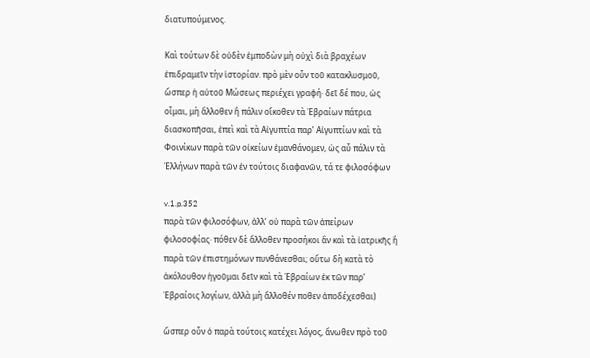διατυπούμενος.

Καὶ τούτων δὲ οὐδὲν ἐμποδὼν μὴ οὐχὶ διὰ βραχέων ἐπιδραμεῖν τὴν ἱστορίαν. πρὸ μὲν οὖν τοῦ κατακλυσμοῦ, ὥσπερ ἡ αὐτοῦ Μώσεως περιέχει γραφή· δεῖ δέ που, ὡς οἶμαι, μὴ ἄλλοθεν ἢ πάλιν οἴκοθεν τὰ Ἑβραίων πάτρια διασκοπῆσαι, ἐπεὶ καὶ τὰ Αἰγυπτία παρ’ Αἰγυπτίων καὶ τὰ Φοινίκων παρὰ τῶν οἰκείων ἐμανθάνομεν, ὡς αὖ πάλιν τὰ Ἐλλήνων παρὰ τῶν ἐν τούτοις διαφανῶν, τά τε φιλοσόφων

v.1.p.352
παρὰ τῶν φιλοσόφων, ἀλλ’ οὐ παρὰ τῶν ἀπείρων φιλοσοφίας· πόθεν δὲ ἄλλοθεν προσήκοι ἂν καὶ τὰ ἰατρικῆς ἢ παρὰ τῶν ἐπιστημόνων πυνθάνεσθαι; οὕτω δὴ κατὰ τὸ ἀκόλουθον ἡγοῦμαι δεῖν καὶ τὰ Ἑβραίων ἐκ τῶν παρ’ Ἑβραίοις λογίων, ἀλλὰ μὴ ἄλλοθέν ποθεν ἀποδέχεσθαι)

ὥσπερ οὖν ὁ παρὰ τούτοις κατέχει λόγος, ἄνωθεν πρὸ τοῦ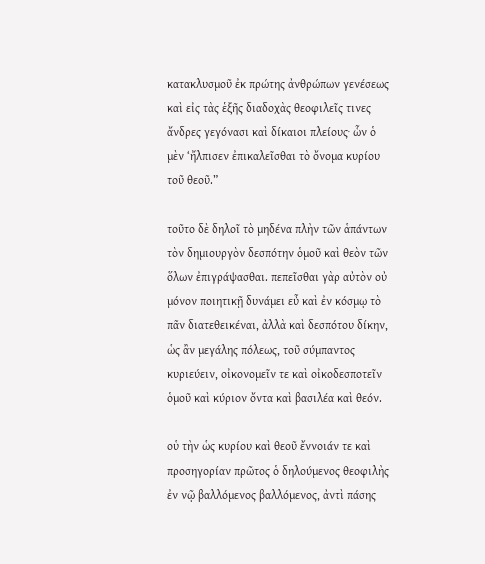κατακλυσμοῦ ἐκ πρώτης ἀνθρώπων γενέσεως καὶ εἰς τὰς ἑξῆς διαδοχὰς θεοφιλεῖς τινες ἄνδρες γεγόνασι καὶ δίκαιοι πλείους· ὧν ὁ μὲν ‘ἤλπισεν ἐπικαλεῖσθαι τὸ ὄνομα κυρίου τοῦ θεοῦ.”

τοῦτο δὲ δηλοῖ τὸ μηδένα πλὴν τῶν ἁπάντων τὸν δημιουργὸν δεσπότην ὁμοῦ καὶ θεὸν τῶν ὅλων ἐπιγράψασθαι. πεπεῖσθαι γὰρ αὐτὸν οὐ μόνον ποιητικῇ δυνάμει εὖ καὶ ἐν κόσμῳ τὸ πᾶν διατεθεικέναι, ἀλλὰ καὶ δεσπότου δίκην, ὡς ἂν μεγάλης πόλεως, τοῦ σύμπαντος κυριεύειν, οἰκονομεῖν τε καὶ οἰκοδεσποτεῖν ὁμοῦ καὶ κύριον ὄντα καὶ βασιλέα καὶ θεόν.

οὑ τὴν ὡς κυρίου καὶ θεοῦ ἔννοιάν τε καὶ προσηγορίαν πρῶτος ὁ δηλούμενος θεοφιλὴς ἐν νῷ βαλλόμενος βαλλόμενος, ἀντὶ πάσης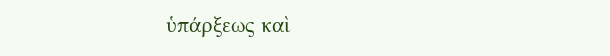ὑπάρξεως καὶ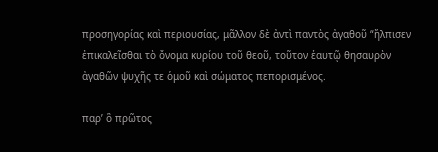προσηγορίας καὶ περιουσίας, μᾶλλον δὲ ἀντὶ παντὸς ἀγαθοῦ “ἤλπισεν ἐπικαλεῖσθαι τὸ ὄνομα κυρίου τοῦ θεοῦ, τοῦτον ἑαυτῷ θησαυρὸν ἀγαθῶν ψυχῆς τε ὁμοῦ καὶ σώματος πεπορισμένος.

παρ’ ὃ πρῶτος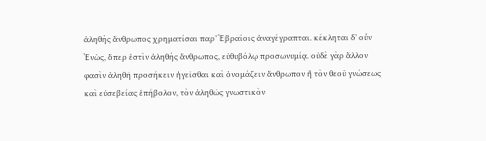ἀληθὴς ἄνθρωπος χρηματίσαι παρ’ Ἑβραίοις ἀναγέγραπται. κέκληται δ’ οὖν Ἐνὼς, ὅπερ ἐστὶν ἀληθὴς ἄνθρωπος, εὐθυβόλῳ προσωνυμίᾳ. οὐδὲ γὰρ ἄλλον φασὶν ἀληθῆ προσήκειν ἡγεῖσθαι καὶ ὀνομάζειν ἄνθρωπον ἢ τὸν θεοῦ γνώσεως καὶ εὐσεβείας ἐπήβολον, τὸν ἀληθῶς γνωστικὸν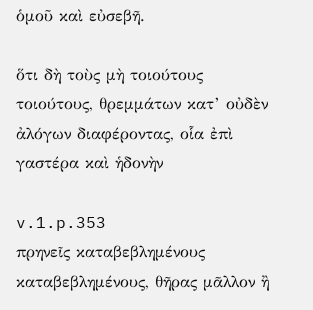ὁμοῦ καὶ εὐσεβῆ.

ὅτι δὴ τοὺς μὴ τοιούτους τοιούτους, θρεμμάτων κατ’ οὐδὲν ἀλόγων διαφέροντας, οἷα ἐπὶ γαστέρα καὶ ἡδονὴν

v.1.p.353
πρηνεῖς καταβεβλημένους καταβεβλημένους, θῆρας μᾶλλον ἢ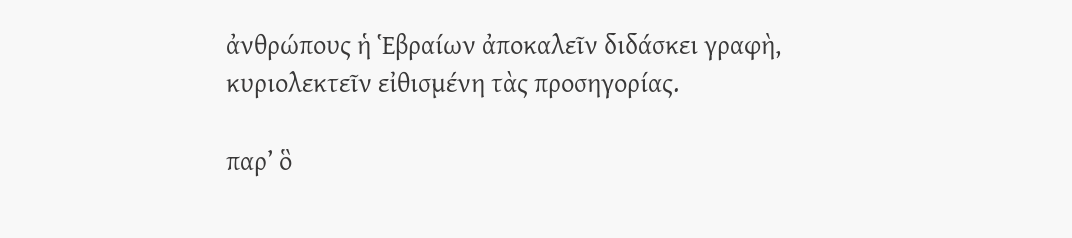ἀνθρώπους ἡ Ἑβραίων ἀποκαλεῖν διδάσκει γραφὴ, κυριολεκτεῖν εἰθισμένη τὰς προσηγορίας.

παρ’ ὃ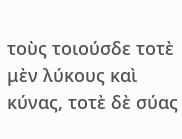τοὺς τοιούσδε τοτὲ μὲν λύκους καὶ κύνας, τοτὲ δὲ σύας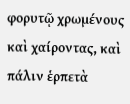φορυτῷ χρωμένους καὶ χαίροντας, καὶ πάλιν ἑρπετὰ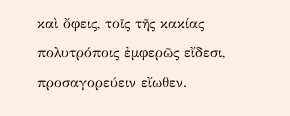καὶ ὄφεις, τοῖς τῆς κακίας πολυτρόποις ἐμφερῶς εἴδεσι, προσαγορεύειν εἴωθεν.